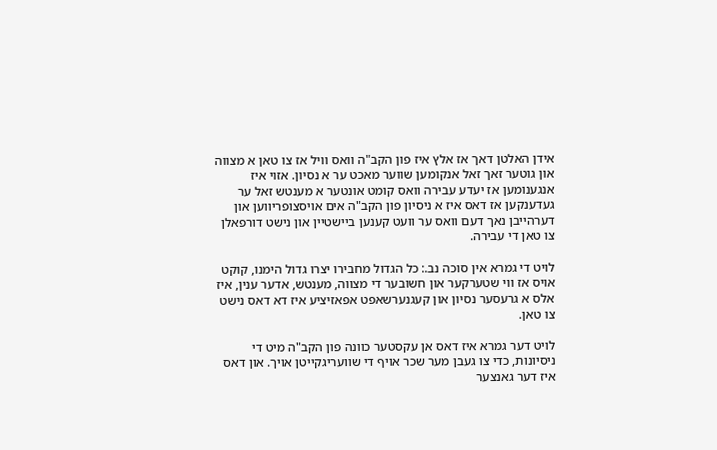אידן האלטן דאך אז אלץ איז פון הקב"ה וואס וויל אז צו טאן א מצווה און גוטער זאך זאל אנקומען שווער מאכט ער א נסיון. אזוי איז אנגענומען אז יעדע עבירה וואס קומט אונטער א מענטש זאל ער געדענקען אז דאס איז א ניסיון פון הקב"ה אים אויסצופריווען און דערהייבן נאך דעם וואס ער וועט קענען ביישטיין און נישט דורפאלן צו טאן די עבירה.

לויט די גמרא אין סוכה נב.: כל הגדול מחבירו יצרו גדול הימנו, קוקט אויס אז ווי שטערקער און חשובער די מצווה, מענטש, אדער ענין, איז אלס א גרעסער נסיון און קעגנערשאפט אפאזיציע איז דא דאס נישט צו טאן.

לויט דער גמרא איז דאס אן עקסטער כוונה פון הקב"ה מיט די ניסיונות, כדי צו געבן מער שכר אויף די שוועריגקייטן אויך. און דאס איז דער גאנצער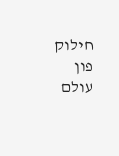חילוק פון עולם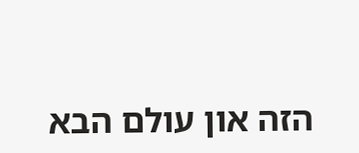הזה און עולם הבא